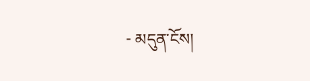- མདུན་ངོས།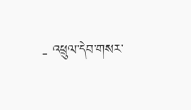- འཕྲུལ་དེབ་གསར་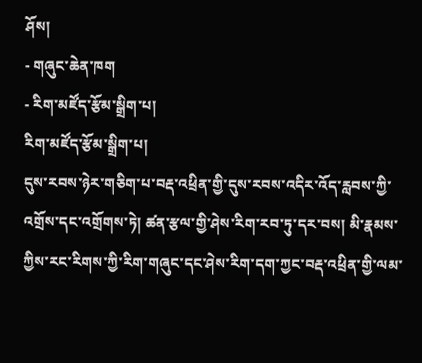ཤོས།
- གཞུང་ཆེན་ཁག
- རིག་མཛོད་རྩོམ་སྒྲིག་པ།
རིག་མཛོད་རྩོམ་སྒྲིག་པ།
དུས་རབས་ཉེར་གཅིག་པ་བརྡ་འཕྲིན་གྱི་དུས་རབས་འདིར་འོད་རླབས་ཀྱི་འགྲོས་དང་འགྲོགས་ཏེ། ཚན་རྩལ་གྱི་ཤེས་རིག་རབ་ཏུ་དར་བས། མི་རྣམས་ཀྱིས་རང་རིགས་ཀྱི་རིག་གཞུང་དང་ཤེས་རིག་དག་ཀྱང་བརྡ་འཕྲིན་གྱི་ལམ་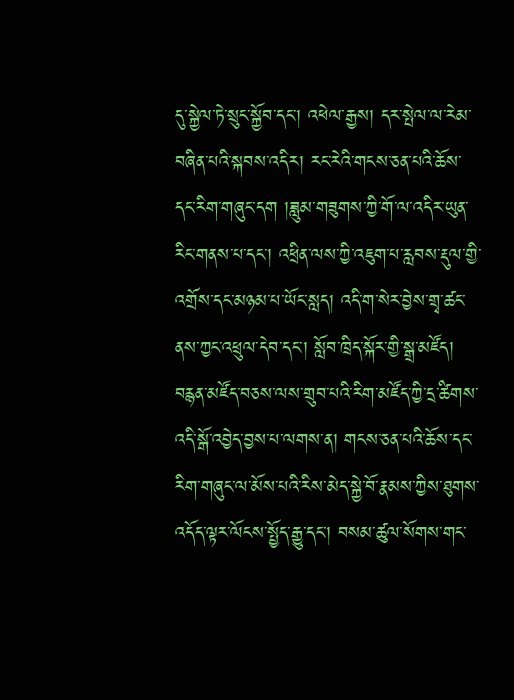དུ་སྐྱེལ་ཏེ་སྲུང་སྐྱོབ་དང་། འཕེལ་རྒྱས། དར་སྤེལ་ལ་རེམ་བཞིན་པའི་སྐབས་འདིར། རང་རེའི་གངས་ཅན་པའི་ཆོས་དང་རིག་གཞུང་དག །ཟླུམ་གཟུགས་ཀྱི་གོ་ལ་འདིར་ཡུན་རིང་གནས་པ་དང་། འཕྲིན་ལས་ཀྱི་འཇུག་པ་རླབས་རྡུལ་གྱི་འགྲོས་དང་མཉམ་པ་ཡོང་སླད། འདི་ག་སེར་བྱེས་གྲྭ་ཚང་ནས་ཀྱང་འཕྲུལ་དེབ་དང་། སློབ་ཁྲིད་སྐོར་གྱི་སྒྲ་མཛོད། བརྙན་མཛོད་བཅས་ལས་གྲུབ་པའི་རིག་མཛོད་ཀྱི་དྲ་ཚིགས་འདི་སྒོ་འབྱེད་བྱས་པ་ལགས་ན། གངས་ཅན་པའི་ཆོས་དང་རིག་གཞུང་ལ་མོས་པའི་རིས་མེད་སྐྱེ་བོ་རྣམས་ཀྱིས་ཐུགས་འདོད་ལྟར་ལོངས་སྤྱོད་རྒྱུ་དང་། བསམ་ཚུལ་སོགས་གང་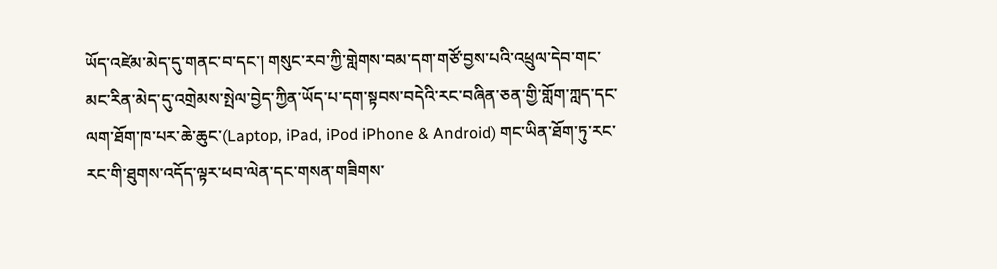ཡོད་འཛེམ་མེད་དུ་གནང་བ་དང་། གསུང་རབ་ཀྱི་གླེགས་བམ་དག་གཙོ་བྱས་པའི་འཕྲུལ་དེབ་གང་མང་རིན་མེད་དུ་འགྲེམས་སྤེལ་བྱེད་ཀྱིན་ཡོད་པ་དག་སྟབས་བདེའི་རང་བཞིན་ཅན་གྱི་གློག་ཀླད་དང་ལག་ཐོག་ཁ་པར་ཆེ་ཆུང་(Laptop, iPad, iPod iPhone & Android) གང་ཡིན་ཐོག་ཏུ་རང་རང་གི་ཐུགས་འདོད་ལྟར་ཕབ་ལེན་དང་གསན་གཟིགས་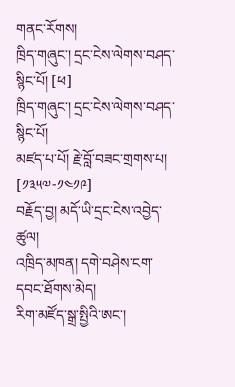གནང་རོགས།
ཁྲིད་གཞུང་། དྲང་ངེས་ལེགས་བཤད་སྙིང་པོ། [ཕ]
ཁྲིད་གཞུང་། དྲང་ངེས་ལེགས་བཤད་སྙིང་པོ།
མཛད་པ་པོ། རྗེ་བློ་བཟང་གྲགས་པ། [༡༣༥༧-༡༤༡༩]
བརྗོད་བྱ། མདོ་ཡི་དྲང་ངེས་འབྱེད་ཚུལ།
འཁྲིད་མཁན། དགེ་བཤེས་ངག་དབང་ཐོགས་མེད།
རིག་མཛོད་སྒྲ་སྤྱིའི་ཨང་།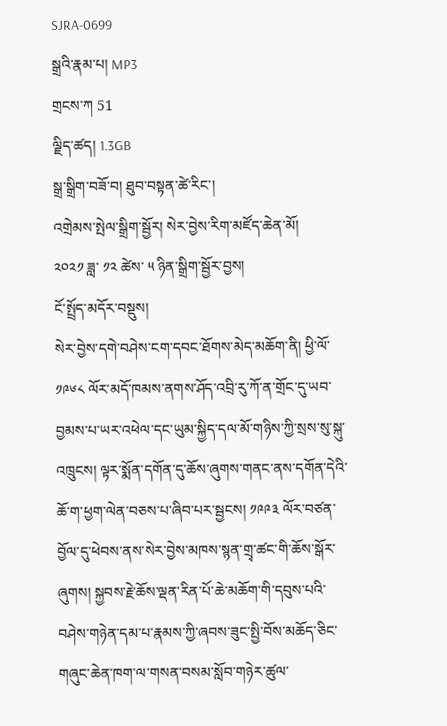SJRA-0699
སྒྲའི་རྣམ་པ། MP3
གྲངས་ཀ 51
ལྗིད་ཚད། 1.3GB
སྒྲ་སྒྲིག་བཟོ་བ། ཐུབ་བསྟན་ཚེ་རིང་།
འགྲེམས་སྤེལ་སྒྲིག་སྦྱོར། སེར་བྱེས་རིག་མཛོད་ཆེན་མོ།
༢༠༢༡ ཟླ་ ༡༢ ཚེས་ ༥ ཉིན་སྒྲིག་སྦྱོར་བྱས།
ངོ་སྤྲོད་མདོར་བསྡུས།
སེར་བྱེས་དགེ་བཤེས་ངག་དབང་ཐོགས་མེད་མཆོག་ནི། ཕྱི་ལོ་ ༡༩༦༨ ལོར་མདོ་ཁམས་ནགས་ཤོད་འབྲི་རུ་ཀོ་ན་གྲོང་དུ་ཡབ་བྱམས་པ་ཡར་འཕེལ་དང་ཡུམ་སྐྱིད་དལ་མོ་གཉིས་ཀྱི་སྲས་སུ་སྐུ་འཁྲུངས། ལྟར་སྨོན་དགོན་དུ་ཆོས་ཞུགས་གནང་ནས་དགོན་དེའི་ཆོ་ག་ཕྱག་ལེན་བཅས་པ་ཞིབ་པར་སྦྱངས། ༡༩༩༣ ལོར་བཙན་བྱོལ་དུ་ཕེབས་ནས་སེར་བྱེས་མཁས་སྙན་གྲྭ་ཚང་གི་ཆོས་སྒོར་ཞུགས། སྐྱབས་རྗེ་ཆོས་ལྡན་རིན་པོ་ཆེ་མཆོག་གི་དབུས་པའི་བཤེས་གཉེན་དམ་པ་རྣམས་ཀྱི་ཞབས་ཟུང་སྤྱི་བོས་མཆོད་ཅིང་གཞུང་ཆེན་ཁག་ལ་གསན་བསམ་སློབ་གཉེར་ཚུལ་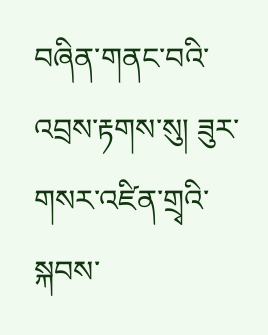བཞིན་གནང་བའི་འབྲས་རྟགས་སུ། ཟུར་གསར་འཛིན་གྲྭའི་སྐབས་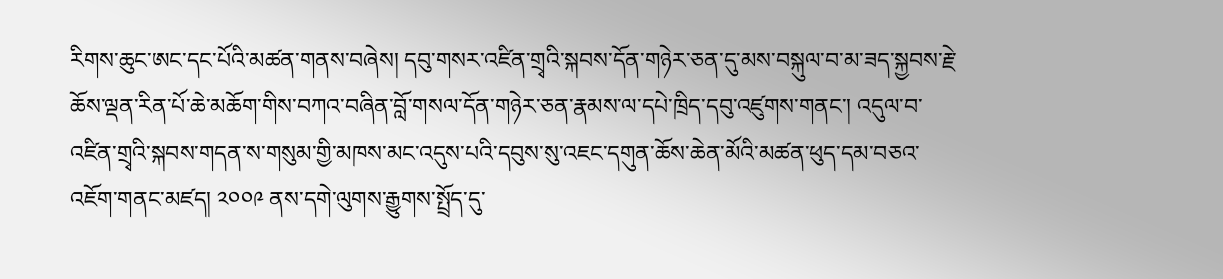རིགས་ཆུང་ཨང་དང་པོའི་མཚན་གནས་བཞེས། དབུ་གསར་འཛིན་གྲྭའི་སྐབས་དོན་གཉེར་ཅན་དུ་མས་བསྐུལ་བ་མ་ཟད་སྐྱབས་རྗེ་ཆོས་ལྡན་རིན་པོ་ཆེ་མཆོག་གིས་བཀའ་བཞིན་བློ་གསལ་དོན་གཉེར་ཅན་རྣམས་ལ་དཔེ་ཁྲིད་དབུ་འཛུགས་གནང་། འདུལ་བ་འཛིན་གྲྭའི་སྐབས་གདན་ས་གསུམ་གྱི་མཁས་མང་འདུས་པའི་དབུས་སུ་འཇང་དགུན་ཆོས་ཆེན་མོའི་མཚན་ཕུད་དམ་བཅའ་འཇོག་གནང་མཛད། ༢༠༠༩ ནས་དགེ་ལུགས་རྒྱུགས་སྤྲོད་དུ་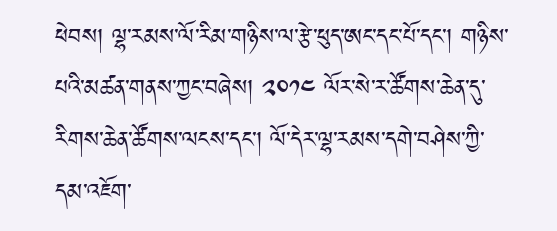ཕེབས། ལྷ་རམས་ལོ་རིམ་གཉིས་ལ་རྩེ་ཕུད་ཨང་དང་པོ་དང་། གཉིས་པའི་མཚན་གནས་ཀྱང་བཞེས། ༢༠༡༤ ལོར་སེ་ར་ཚོགས་ཆེན་དུ་རིགས་ཆེན་ཚོགས་ལངས་དང་། ལོ་དེར་ལྷ་རམས་དགེ་བཤེས་ཀྱི་དམ་འཇོག་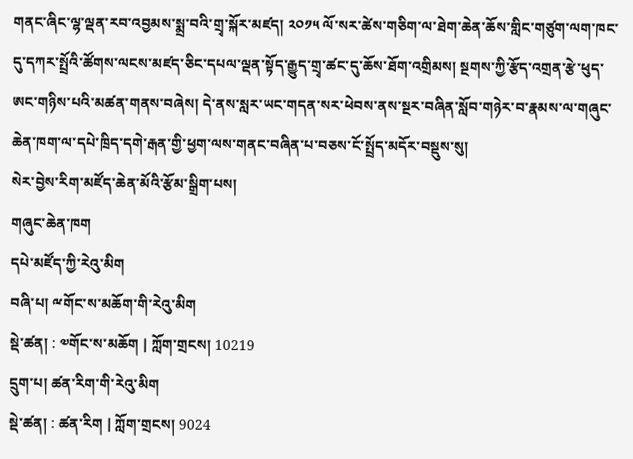གནང་ཞིང་ལྷ་ལྡན་རབ་འབྱམས་སྨྲ་བའི་གྲྭ་སྐོར་མཛད། ༢༠༡༥ ལོ་སར་ཚེས་གཅིག་ལ་ཐེག་ཆེན་ཆོས་གླིང་གཙུག་ལག་ཁང་དུ་དཀར་སྤྲོའི་ཚོགས་ལངས་མཛད་ཅིང་དཔལ་ལྡན་སྟོད་རྒྱུད་གྲྭ་ཚང་དུ་ཆོས་ཐོག་འགྲིམས། སྔགས་ཀྱི་རྩོད་འགྲན་རྩེ་ཕུད་ཨང་གཉིས་པའི་མཚན་གནས་བཞེས། དེ་ནས་སླར་ཡང་གདན་སར་ཕེབས་ནས་སྔར་བཞིན་སློབ་གཉེར་བ་རྣམས་ལ་གཞུང་ཆེན་ཁག་ལ་དཔེ་ཁྲིད་དགེ་རྒན་གྱི་ཕྱག་ལས་གནང་བཞིན་པ་བཅས་ངོ་སྤྲོད་མདོར་བསྡུས་སུ།
སེར་བྱེས་རིག་མཛོད་ཆེན་མོའི་རྩོམ་སྒྲིག་པས།
གཞུང་ཆེན་ཁག
དཔེ་མཛོད་ཀྱི་རེའུ་མིག
བཞི་པ། ྋགོང་ས་མཆོག་གི་རེའུ་མིག
སྡེ་ཚན། : ༧གོང་ས་མཆོག | ཀློག་གྲངས། 10219
དྲུག་པ། ཚན་རིག་གི་རེའུ་མིག
སྡེ་ཚན། : ཚན་རིག | ཀློག་གྲངས། 9024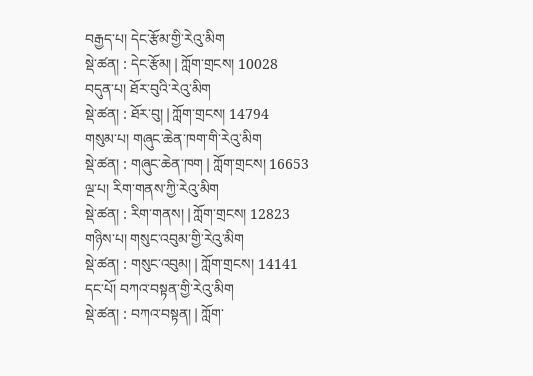བརྒྱད་པ། དེང་རྩོམ་གྱི་རེའུ་མིག
སྡེ་ཚན། : དེང་རྩོམ། | ཀློག་གྲངས། 10028
བདུན་པ། ཐོར་བུའི་རེའུ་མིག
སྡེ་ཚན། : ཐོར་བུ། | ཀློག་གྲངས། 14794
གསུམ་པ། གཞུང་ཆེན་ཁག་གི་རེའུ་མིག
སྡེ་ཚན། : གཞུང་ཆེན་ཁག | ཀློག་གྲངས། 16653
ལྔ་པ། རིག་གནས་ཀྱི་རེའུ་མིག
སྡེ་ཚན། : རིག་གནས། | ཀློག་གྲངས། 12823
གཉིས་པ། གསུང་འབུམ་གྱི་རེའུ་མིག
སྡེ་ཚན། : གསུང་འབུམ། | ཀློག་གྲངས། 14141
དང་པོ། བཀའ་བསྟན་གྱི་རེའུ་མིག
སྡེ་ཚན། : བཀའ་བསྟན། | ཀློག་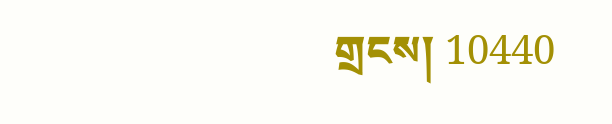གྲངས། 10440